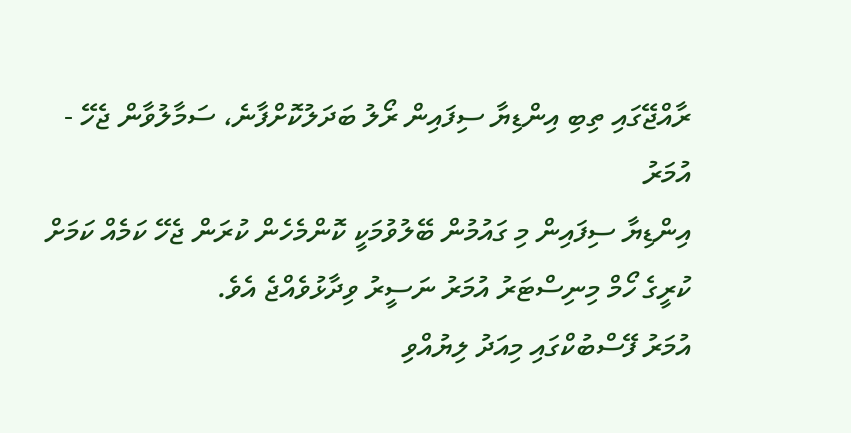ރާއްޖޭގައި ތިބި އިންޑިޔާ ސިފައިން ރޯލު ބަދަލުކޮށްފާނެ، ސަމާލުވާން ޖެހޭ - އުމަރު
އިންޑިޔާ ސިފައިން މި ގައުމުން ބޭލުވުމަކީ ކޮންމެހެން ކުރަން ޖެހޭ ކަމެއް ކަމަށް ކުރީގެ ހޯމް މިނިސްޓަރު އުމަރު ނަސީރު ވިދާޅުވެއްޖެ އެވެ.
އުމަރު ފޭސްބުކްގައި މިއަދު ލިޔުއްވި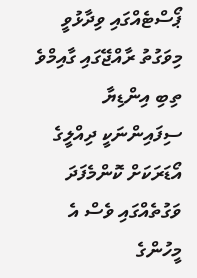ޕޯސްޓެއްގައި ވިދާޅުވީ މިވަގުތު ރާއްޖޭގައި ގާއިމްވެ ތިބި އިންޑިޔާ ސިފައިންނަކީ ދިއްލީގެ އޯޑަރަކަށް ކޮންމެފަދަ ވަގުތެއްގައި ވެސް އެ މީހުންގެ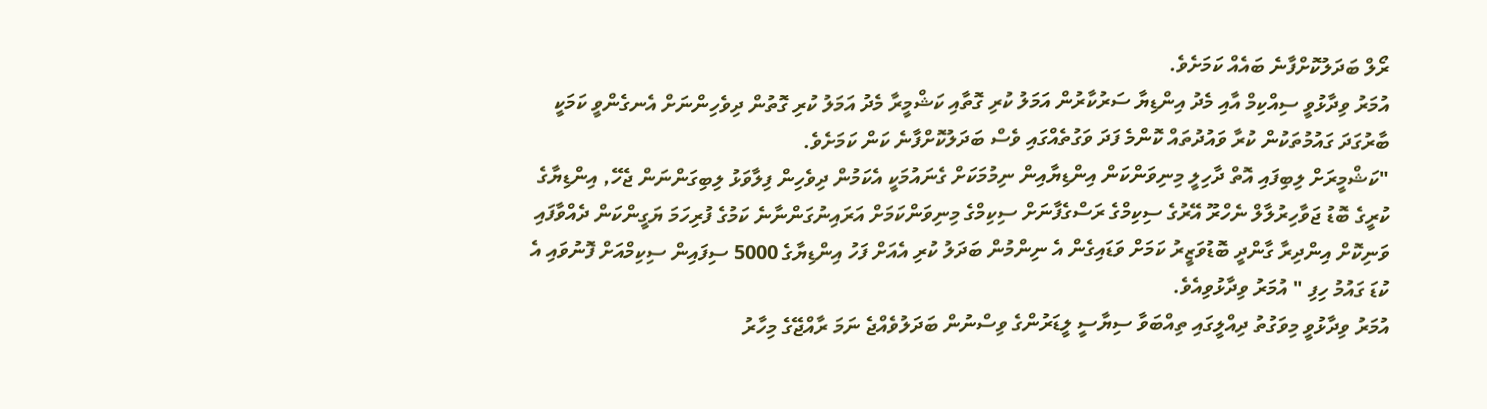ރޯލް ބަދަލުކޮށްފާނެ ބައެއް ކަމަށެވެ.
އުމަރު ވިދާޅުވީ ސިއްކިމް އާއި މެދު އިންޑިޔާ ސަރުކާރުން އަމަލު ކުރި ގޮތާއި ކަޝްމީރާ މެދު އަމަލު ކުރި ގޮތުން ދިވެހިންނަށް އެނގެންވީ ކަމަކީ ބާރުގަދަ ގައުމުތަކުން ކުރާ ވައުދުތައް ކޮންމެ ފަދަ ވަގުތެއްގައި ވެސް ބަދަލުކޮށްފާނެ ކަން ކަމަށެވެ.
"ކަޝްމީރަށް ލިބިފައި އޮތް ދާހިލީ މިނިވަންކަން އިންޑިޔާއިން ނިމުމަކަށް ގެނައުމަކީ އެކަމުން ދިވެހިން ފިލާވަޅު ލިބިގަންނަން ޖެހޭ, އިންޑިޔާގެ ކުރީގެ ބޮޑު ޖަވާހިރުލާލް ނެހްރޫ އޭރުގެ ސިކިމްގެ ރަސްގެފާނަށް ސިކިމްގެ މިނިވަންކަމަށް އަރައިނުގަންނާނެ ކަމުގެ ފުރިހަމަ ޔަގީންކަން ދެއްވާފައި ވަނިކޮށް އިންދިރާ ގާންދީ ބޮޑުވަޒީރު ކަމަށް ވަޑައިގެން އެ ނިންމުން ބަދަލު ކުރި އެއަށް ފަހު އިންޑިޔާގެ 5000 ސިފައިން ސިކިމްއަށް ފޮނުވައި އެ ކުޑަ ގައުމު ހިފި " އުމަރު ވިދާޅުވިއެވެ.
އުމަރު ވިދާޅުވީ މިވަގުތު ދިއްލީގައި ތިއްބަވާ ސިޔާސީ ލީޑަރުންގެ ވިސްނުން ބަދަލުވެއްޖެ ނަމަ ރާއްޖޭގެ މިހާރު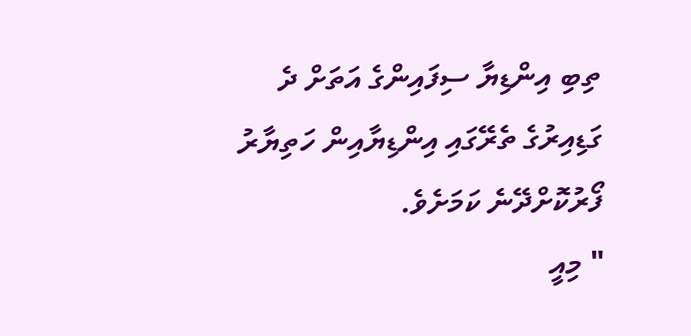ތިބި އިންޑިޔާ ސިފައިންގެ އަތަށް ދެ ގަޑިއިރުގެ ތެރޭގައި އިންޑިޔާއިން ހަތިޔާރު ފޯރުކޮށްދޭނެ ކަމަށެވެ.
" މިއީ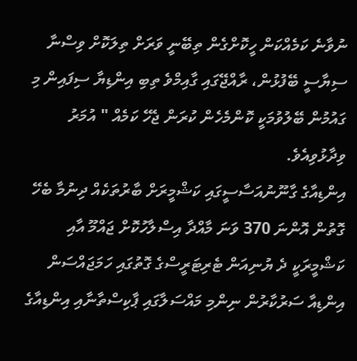ނުވާނެ ކަމެއްކަން ހީކޮށްގެން ތިބޭނީ ވަރަށް ތިލަކޮށް ވިސްނާ ސިޔާސީ ބޭފުޅުން، ރާއްޖޭގައި ގާއިމްވެ ތިބި އިންޑިޔާ ސިފައިން މި ގައުމުން ބޭލުވުމަކީ ކޮންމެހެން ކުރަން ޖެހޭ ކަމެއް " އުމަރު ވިދާޅުވިއެވެ.
އިންޑިއާގެ ގާނޫނުއަސާސީގައި ކަޝްމީރަށް ބާރުތަކެއް ދިނުމާ ބެހޭ ގޮތުން އޮންނަ 370 ވަނަ މާއްދާ އިސްލާހުކޮށް ޖައްމޫ އާއި ކަޝްމީރަކީ ދެ ޔުނިއަން ޓެރިޓަރީސްގެ ގޮތުގައި ހަމަޖައްސަން އިންޑިއާ ސަރުކާރުން ނިންމި މައްސަލާގައި ޕާކިސްތާނާއި އިންޑިއާގެ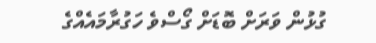ގުޅުން ވަރަށް ބޮޑަށް ގޯސްވެ ހަގުރާމައެއްގެ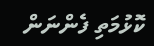ކޮޅުމަތި ފެންނަން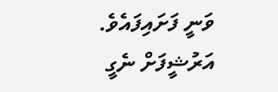ވަނީ ފަށައިފައެވެ.
އަރުޝީފަށް ނެގީ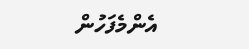އެންމެފަހުން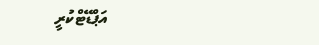އަޕްޑޭޓްކުރީ